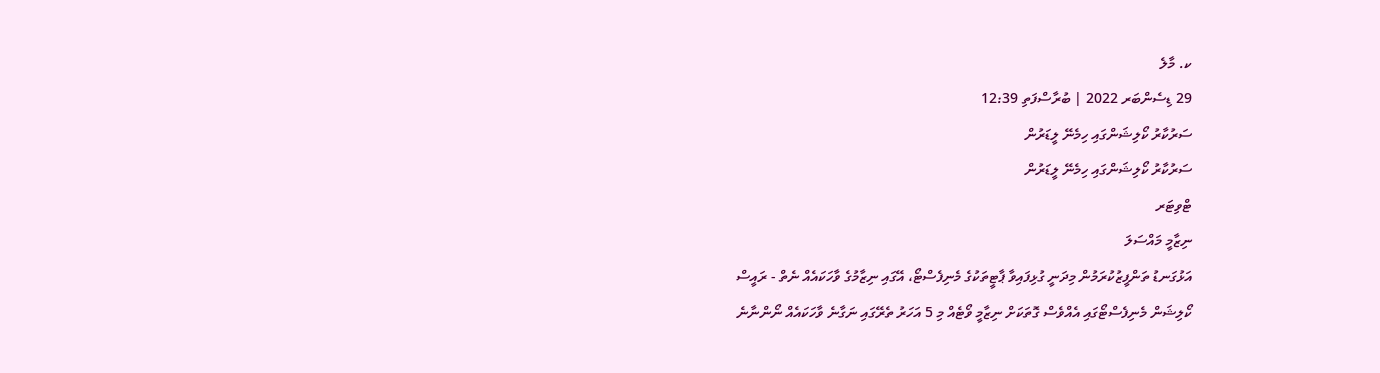ކ. މާލެ
29 ޑިސެންބަރ 2022 | ބުރާސްފަތި 12:39
ސަރުކާރު ކޯލިޝަންގައި ހިމެނޭ ލީޑަރުން
ސަރުކާރު ކޯލިޝަންގައި ހިމެނޭ ލީޑަރުން
ޓްވިޓަރ
ނިޒާމީ މައްސަލަ
އަޅުގަނޑު ތަންފީޒުކުރަމުން މިދަނީ ގުޅިފައިވާ ޕާޓީތަކުގެ މެނިފެސްޓޯ، އޭގައި ނިޒާމުގެ ވާހަކައެއް ނެތް - ރައީސް
ކޯލިޝަން މެނިފެސްޓޯގައި އެއްވެސް ގޮތަކަށް ނިޒާމީ ވޯޓެއް މި 5 އަހަރު ތެރޭގައި ނަގާނެ ވާހަކައެއް ނޯންނާނެ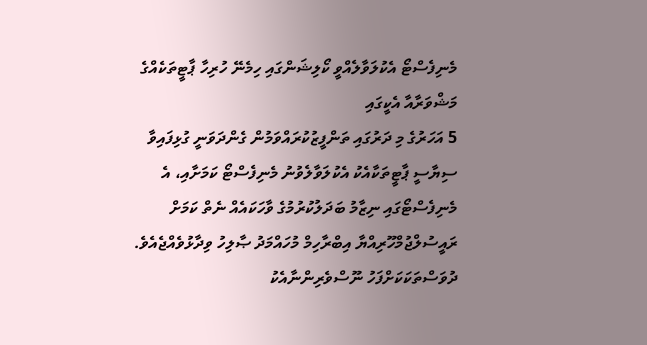މެނިފެސްޓޯ އެކުލަވާލެއްވީ ކޯލިޝަންގައި ހިމެނޭ ހުރިހާ ޕާޓީތަކެއްގެ މަޝްވަރާއާ އެކީގައި
5 އަހަރުގެ މި ދަރުގައި ތަންފީޒުކުރައްވަމުން ގެންދަވަނީ ގުޅިފައިވާ ސިޔާސީ ޕާޓީތަކާއެކު އެކުލަވާލެވުނު މެނިފެސްޓޯ ކަމަށާއި، އެ މެނިފެސްޓޯގައި ނިޒާމު ބަދަލުކުރުމުގެ ވާހަކައެއް ނެތް ކަމަށް ރައީސުލްޖުމްހޫރިއްޔާ އިބްރާހިމް މުހައްމަދު ޞާލިހު ވިދާޅުވެއްޖެއެވެ.
ދުވަސްތަކަކަށްފަހު ނޫސްވެރިންނާއެކު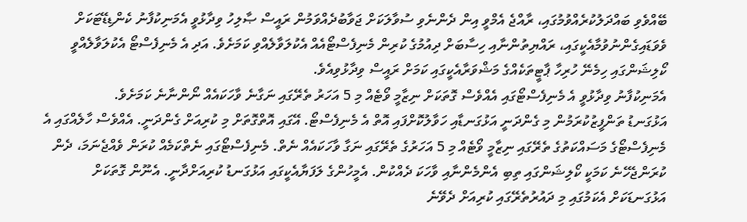ބޭއްވެވި ބައްދަލުކުރެއްވުމުގައި، ރާއްޖެ އެމްވީ އިން ދެންނެވި ސުވާލަކަށް ޖަވާބުދެއްވަމުން ރައީސް ޞާލިހު ވިދާޅުވީ އެމަނިކުފާނު ކެންޑިޑޭޓަކަށް ވެވަޑައިގެންނުވުމާއެކީގައި، ރައްޔިތުންނާއި ހިސާބަށް ދިއުމުގެ ކުރިން މެނިފެސްޓޯއެއް އެކުލަވާލެއްވި ކަމަށެވެ. އަދި އެ މެނިފެސްޓޯ އެކުލަވާލެއްވީ ކޯލިޝަންގައި ހިމެނޭ ހުރިހާ ޕާޓީތަކެއްގެ މަޝްވަރާއެކީގައި ކަމަށް ރައީސް ވިދާޅުވިއެވެ.
އެމަނިކުފާނު ވިދާޅުވީ އެ މެނިފެސްޓޯގައި އެއްވެސް ގޮތަކަށް ނިޒާމީ ވޯޓެއް މި 5 އަހަރު ތެރޭގައި ނަގާނެ ވާހަކައެއް ނޯންނާނެ ކަމަށެވެ.
އަޅުގަނޑު ތަންފީޒުކުރަމުން މި ގެންދަނީ އަޅުގަނޑާއި ހަވާލުކޮށްފައި އޮތް އެ މެނިފެސްޓޯ. އޭގައި އޮތްގޮތަށް މި ކުރިއަށް ގެންދަނީ. އެއްވެސް ހާލެއްގައި އެ މެނިފެސްޓޯގެ މަސައްކަތުގެ ތެރޭގައި ނިޒާމީ ވޯޓެއް މި 5 އަހަރުގެ ތެރޭގައި ނަގާ ވާހަކައެއް ނެތް. މެނިފެސްޓޯގައި ނެތްކަމެއް ކުރަން ވެއްޖެނަމަ، ދެން ކުރަންޖެހޭނެ ކަމަކީ ކޯލިޝަންގައި ތިބި އެންމެންނާއި ވާހަކަ ދެއްކުން. އެމީހުންގެ ލަފަޔާއެކީގައި އަޅުގަނޑު ކުރިއަށްދާނީ. އެނޫން ގޮތަކަށް އަޅުގަނޑަކަށް އެކަމުގައި މި ދައުރުތެރޭގައި ކުރިއަށް ދެވޭނެ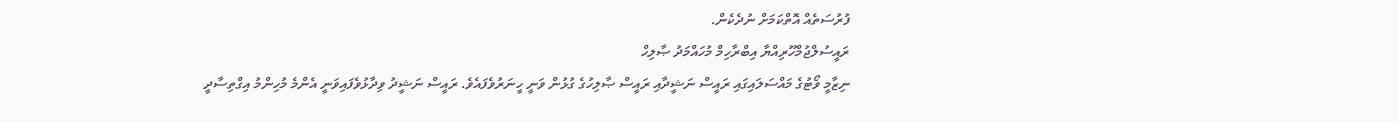ފުރުސަތެއް އޮތްކަމަށް ނުދެކެން.
ރައީސުލްޖުމްހޫރިއްޔާ އިބްރާހިމް މުހައްމަދު ޞާލިހް
ނިޒާމީ ވޯޓުގެ މައްސަލައިގައި ރައީސް ނަޝީދާއި ރައީސް ޞާލިހުގެ ގުޅުން ވަނީ ހީނަރުވެފައެވެ. ރައީސް ނަޝީދު ވިދާޅުވެފައިވަނީ އެންމެ މުހިންމު އިގްތިސާދީ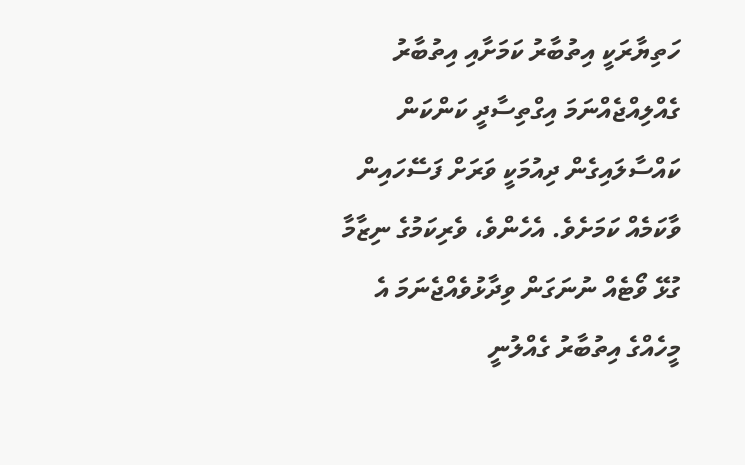ހަތިޔާރަކީ އިތުބާރު ކަމަށާއި އިތުބާރު ގެއްލިއްޖެއްނަމަ އިގްތިސާދީ ކަންކަން ކައްސާލައިގެން ދިއުމަކީ ވަރަށް ފަސޭހައިން ވާކަމެއް ކަމަށެވެ. އެހެންވެ، ވެރިކަމުގެ ނިޒާމާ ގުޅޭ ވޯޓެއް ނުނަގަން ވިދާޅުވެއްޖެނަމަ އެ މީހެއްގެ އިތުބާރު ގެއްލުނީ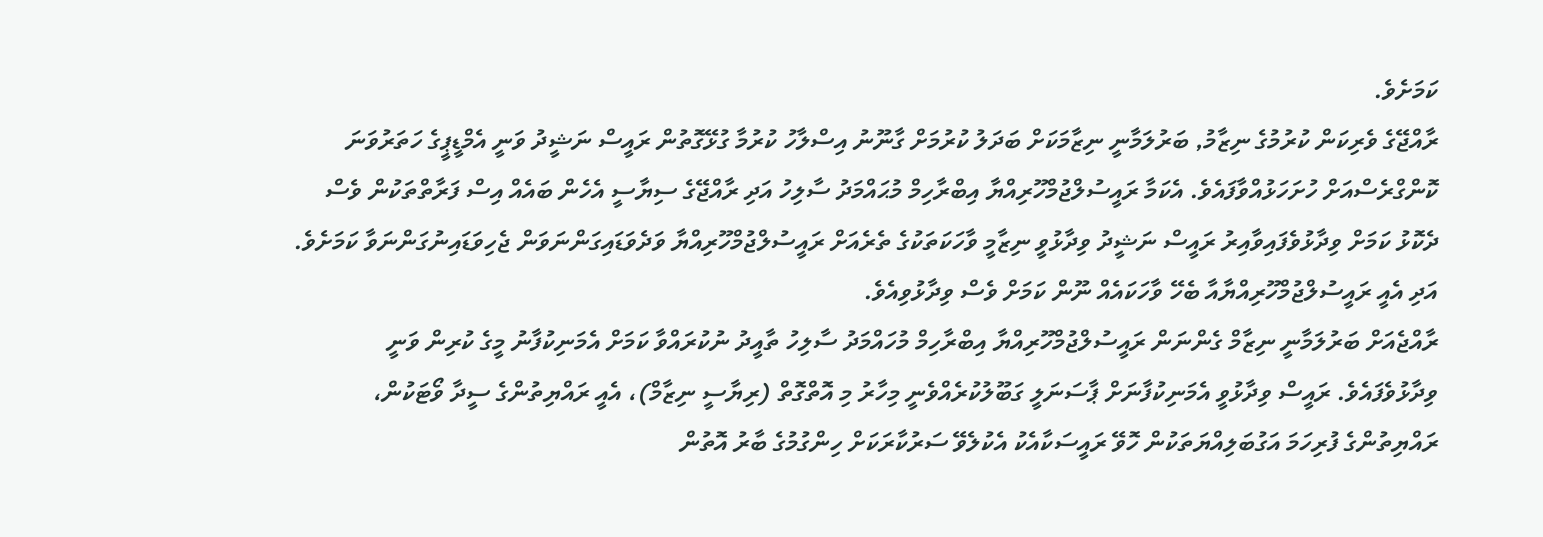ކަމަށެވެ.
ރާއްޖޭގެ ވެރިކަން ކުރުމުގެ ނިޒާމު, ބަރުލަމާނީ ނިޒާމަކަށް ބަދަލު ކުރުމަށް ގާނޫނު އިސްލާހު ކުރުމާ ގުޅޭގޮތުން ރައީސް ނަޝީދު ވަނީ އެމްޑީޕީގެ ހަތަރުވަނަ ކޮންގްރެސްއަށް ހުށަހަޅުއްވާފައެވެ. އެކަމާ ރައީސުލްޖުމްހޫރިއްޔާ އިބްރާހިމް މުޙައްމަދު ސާލިހު އަދި ރާއްޖޭގެ ސިޔާސީ އެހެން ބައެއް އިސް ފަރާތްތަކުން ވެސް ދެކޮޅު ކަމަށް ވިދާޅުވެފައިވާއިރު ރައީސް ނަޝީދު ވިދާޅުވީ ނިޒާމީ ވާހަކަތަކުގެ ތެރެއަށް ރައީސުލްޖުމްހޫރިއްޔާ ވަދެވަޑައިގަންނަވަން ޖެހިވަޑައިނުގަންނަވާ ކަމަށެވެ. އަދި އެއީ ރައީސުލްޖުމްހޫރިއްޔާއާ ބެހޭ ވާހަކައެއް ނޫން ކަމަށް ވެސް ވިދާޅުވިއެވެ.
ރާއްޖެއަށް ބަރުލަމާނީ ނިޒާމް ގެންނަން ރައީސުލްޖުމްހޫރިއްޔާ އިބްރާހިމް މުހައްމަދު ސާލިހު ތާއީދު ނުކުރައްވާ ކަމަށް އެމަނިކުފާނު މީގެ ކުރިން ވަނީ ވިދާޅުވެފައެވެ. ރައީސް ވިދާޅުވީ އެމަނިކުފާނަށް ޕާސަނަލީ ގަބޫލުކުރެއްވެނީ މިހާރު މި އޮތްގޮތް (ރިޔާސީ ނިޒާމް)، އެއީ ރައްޔިތުންގެ ސީދާ ވޯޓަކުން، ރައްޔިތުންގެ ފުރިހަމަ އަގުބަލިއްޔަތަކުން ހޮވޭ ރައީސަކާއެކު އެކުލެވޭ ސަރުކާރަކަށް ހިންގުމުގެ ބާރު އޮތުން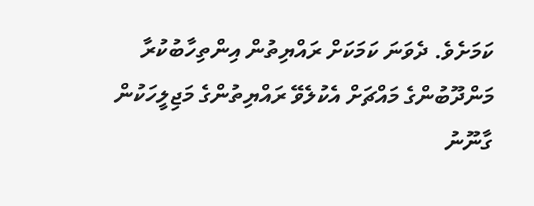ކަމަށެވެ. ދެވަނަ ކަމަކަށް ރައްޔިތުން އިންތިހާބުކުރާ މަންދޫބުންގެ މައްޗަށް އެކުލެވޭ ރައްޔިތުންގެ މަޖިލީހަކުން ގާނޫނު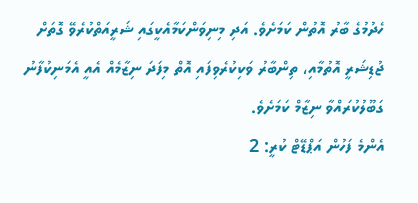ހެދުމުގެ ބާރު އޮތުން ކަމަށެވެ. އަދި މިނިވަންކަމާއެކީގައި ޝަރީއަތްކުރެވޭ ގޮތަށް ޖުޑިޝަރީ އޮތުމާއި، ތިންބާރު ވަކިކުރެވިފައި އޮތް މިފަދަ ނިޒާމެއް އެއީ އެމަނިކުފާނު ގަބޫލުކުރައްވާ ނިޒާމް ކަމަށެވެ.
އެންމެ ފަހުން އަޕްޑޭޓް ކުރީ: 2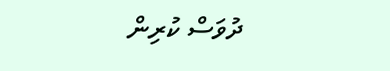ދުވަސް ކުރިން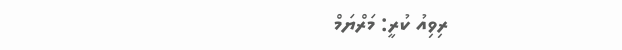ރިވިއު ކުރީ: މަރްޔަމް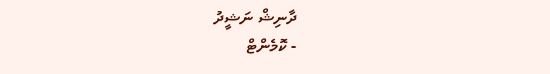ދާނިޝް ނަޝީދު
- ކޮމެންޓް